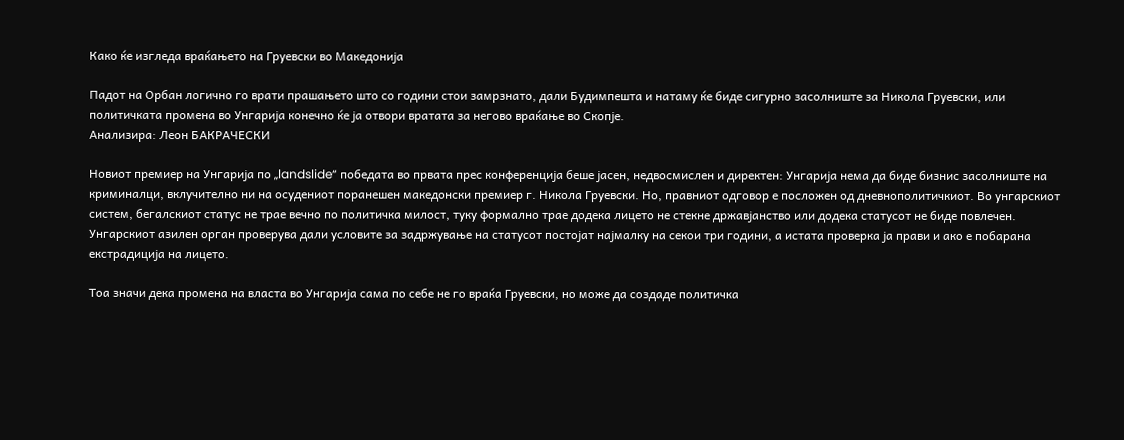Како ќе изгледа враќањето на Груевски во Македонија

Падот на Орбан логично го врати прашањето што со години стои замрзнато, дали Будимпешта и натаму ќе биде сигурно засолниште за Никола Груевски, или политичката промена во Унгарија конечно ќе ја отвори вратата за негово враќање во Скопје.
Анализира: Леон БАКРАЧЕСКИ

Новиот премиер на Унгарија по „landslide“ победата во првата прес конференција беше јасен, недвосмислен и директен: Унгарија нема да биде бизнис засолниште на криминалци, вклучително ни на осудениот поранешен македонски премиер г. Никола Груевски. Но, правниот одговор е посложен од дневнополитичкиот. Во унгарскиот систем, бегалскиот статус не трае вечно по политичка милост, туку формално трае додека лицето не стекне државјанство или додека статусот не биде повлечен. Унгарскиот азилен орган проверува дали условите за задржување на статусот постојат најмалку на секои три години, а истата проверка ја прави и ако е побарана екстрадиција на лицето.

Тоа значи дека промена на власта во Унгарија сама по себе не го враќа Груевски, но може да создаде политичка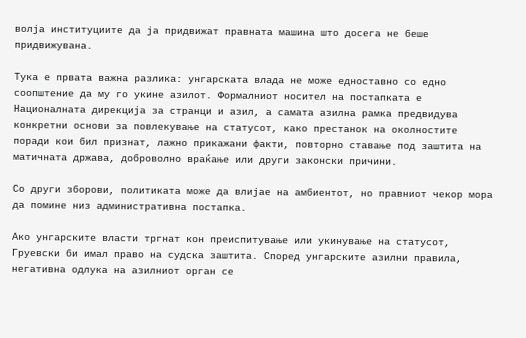волја институциите да ја придвижат правната машина што досега не беше придвижувана.

Тука е првата важна разлика: унгарската влада не може едноставно со едно соопштение да му го укине азилот. Формалниот носител на постапката е Националната дирекција за странци и азил, а самата азилна рамка предвидува конкретни основи за повлекување на статусот, како престанок на околностите поради кои бил признат, лажно прикажани факти, повторно ставање под заштита на матичната држава, доброволно враќање или други законски причини.

Со други зборови, политиката може да влијае на амбиентот, но правниот чекор мора да помине низ административна постапка.

Ако унгарските власти тргнат кон преиспитување или укинување на статусот, Груевски би имал право на судска заштита. Според унгарските азилни правила, негативна одлука на азилниот орган се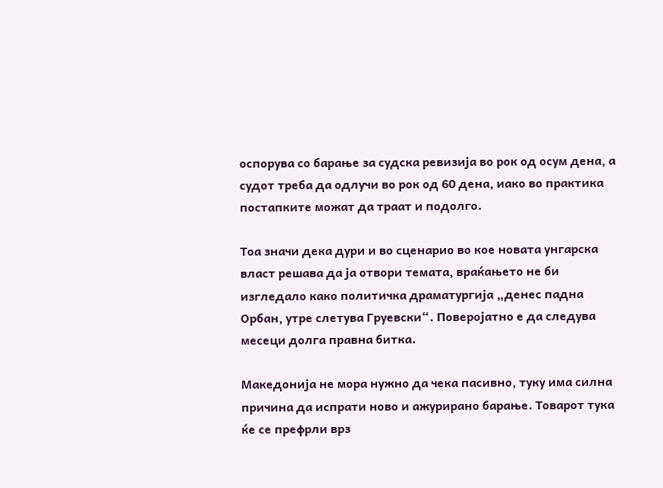оспорува со барање за судска ревизија во рок од осум дена, а судот треба да одлучи во рок од 60 дена, иако во практика постапките можат да траат и подолго.

Тоа значи дека дури и во сценарио во кое новата унгарска власт решава да ја отвори темата, враќањето не би изгледало како политичка драматургија „денес падна Орбан, утре слетува Груевски“. Поверојатно е да следува месеци долга правна битка.

Македонија не мора нужно да чека пасивно, туку има силна причина да испрати ново и ажурирано барање. Товарот тука ќе се префрли врз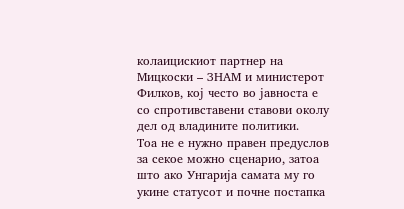колаицискиот партнер на Мицкоски – ЗНАМ и министерот Филков, кој често во јавноста е со спротивставени ставови околу дел од владините политики.
Тоа не е нужно правен предуслов за секое можно сценарио, затоа што ако Унгарија самата му го укине статусот и почне постапка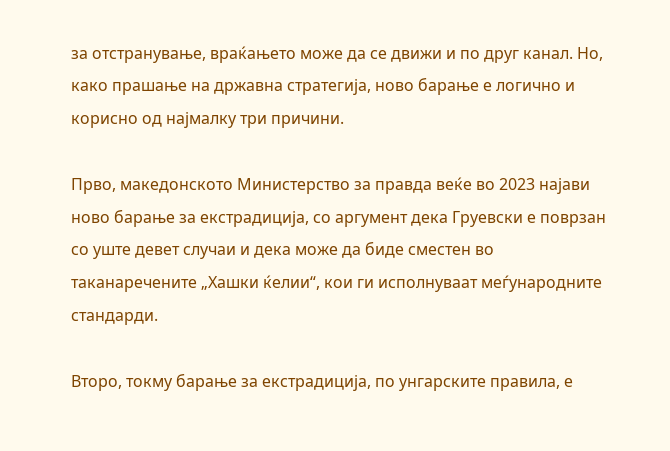за отстранување, враќањето може да се движи и по друг канал. Но, како прашање на државна стратегија, ново барање е логично и корисно од најмалку три причини.

Прво, македонското Министерство за правда веќе во 2023 најави ново барање за екстрадиција, со аргумент дека Груевски е поврзан со уште девет случаи и дека може да биде сместен во таканаречените „Хашки ќелии“, кои ги исполнуваат меѓународните стандарди.

Второ, токму барање за екстрадиција, по унгарските правила, е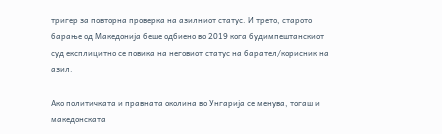тригер за повторна проверка на азилниот статус. И трето, старото барање од Македонија беше одбиено во 2019 кога будимпештанскиот суд експлицитно се повика на неговиот статус на барател/корисник на азил.

Ако политичката и правната околина во Унгарија се менува, тогаш и македонската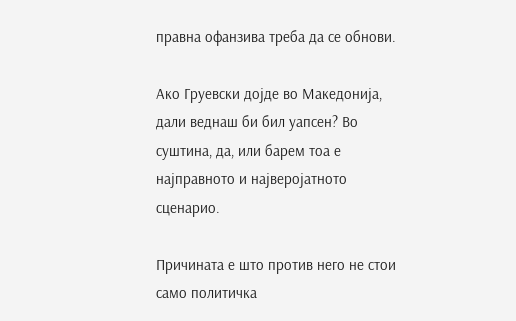правна офанзива треба да се обнови.

Ако Груевски дојде во Македонија, дали веднаш би бил уапсен? Во суштина, да, или барем тоа е најправното и најверојатното сценарио.

Причината е што против него не стои само политичка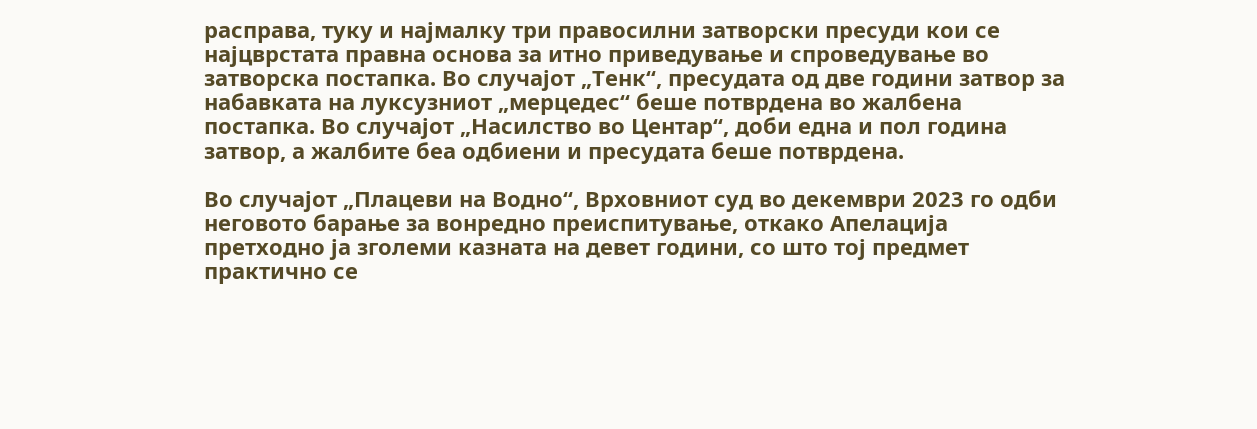расправа, туку и најмалку три правосилни затворски пресуди кои се најцврстата правна основа за итно приведување и спроведување во затворска постапка. Во случајот „Тенк“, пресудата од две години затвор за набавката на луксузниот „мерцедес“ беше потврдена во жалбена постапка. Во случајот „Насилство во Центар“, доби една и пол година затвор, а жалбите беа одбиени и пресудата беше потврдена.

Во случајот „Плацеви на Водно“, Врховниот суд во декември 2023 го одби неговото барање за вонредно преиспитување, откако Апелација претходно ја зголеми казната на девет години, со што тој предмет практично се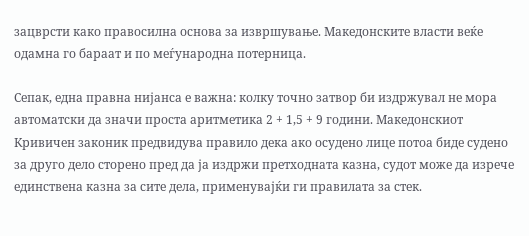зацврсти како правосилна основа за извршување. Македонските власти веќе одамна го бараат и по меѓународна потерница.

Сепак, една правна нијанса е важна: колку точно затвор би издржувал не мора автоматски да значи проста аритметика 2 + 1,5 + 9 години. Македонскиот Кривичен законик предвидува правило дека ако осудено лице потоа биде судено за друго дело сторено пред да ја издржи претходната казна, судот може да изрече единствена казна за сите дела, применувајќи ги правилата за стек.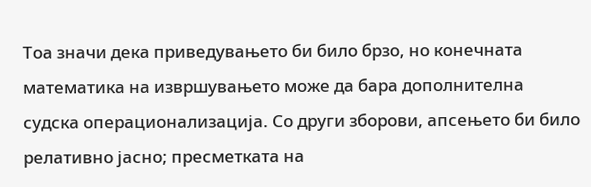Тоа значи дека приведувањето би било брзо, но конечната математика на извршувањето може да бара дополнителна судска операционализација. Со други зборови, апсењето би било релативно јасно; пресметката на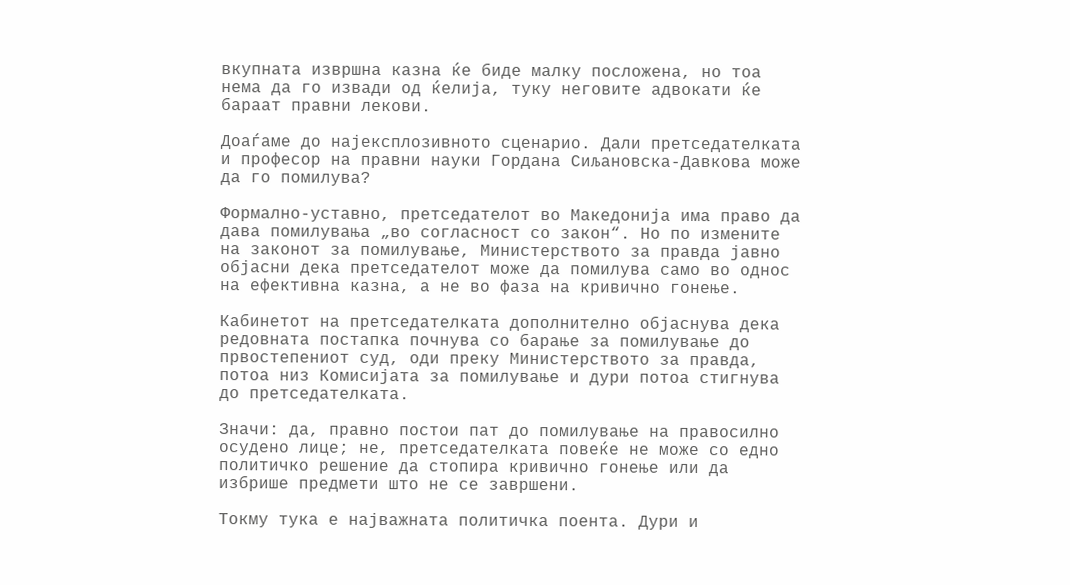вкупната извршна казна ќе биде малку посложена, но тоа нема да го извади од ќелија, туку неговите адвокати ќе бараат правни лекови.

Доаѓаме до најексплозивното сценарио. Дали претседателката и професор на правни науки Гордана Сиљановска-Давкова може да го помилува?

Формално-уставно, претседателот во Македонија има право да дава помилувања „во согласност со закон“. Но по измените на законот за помилување, Министерството за правда јавно објасни дека претседателот може да помилува само во однос на ефективна казна, а не во фаза на кривично гонење.

Кабинетот на претседателката дополнително објаснува дека редовната постапка почнува со барање за помилување до првостепениот суд, оди преку Министерството за правда, потоа низ Комисијата за помилување и дури потоа стигнува до претседателката.

Значи: да, правно постои пат до помилување на правосилно осудено лице; не, претседателката повеќе не може со едно политичко решение да стопира кривично гонење или да избрише предмети што не се завршени.

Токму тука е најважната политичка поента. Дури и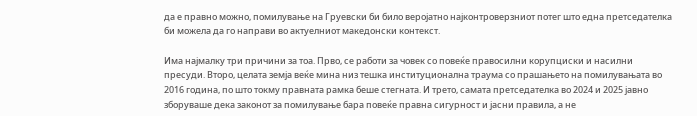да е правно можно, помилување на Груевски би било веројатно најконтроверзниот потег што една претседателка би можела да го направи во актуелниот македонски контекст.

Има најмалку три причини за тоа. Прво, се работи за човек со повеќе правосилни корупциски и насилни пресуди. Второ, целата земја веќе мина низ тешка институционална траума со прашањето на помилувањата во 2016 година, по што токму правната рамка беше стегната. И трето, самата претседателка во 2024 и 2025 јавно зборуваше дека законот за помилување бара повеќе правна сигурност и јасни правила, а не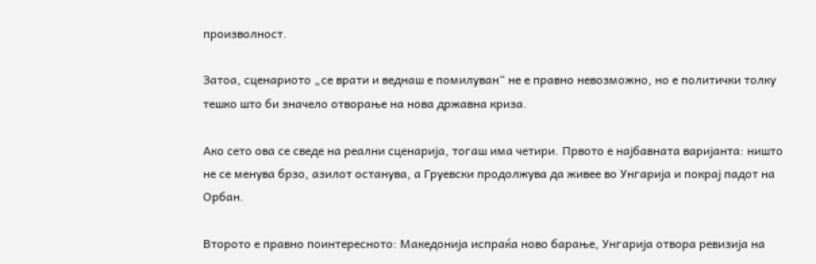произволност.

Затоа, сценариото „се врати и веднаш е помилуван“ не е правно невозможно, но е политички толку тешко што би значело отворање на нова државна криза.

Ако сето ова се сведе на реални сценарија, тогаш има четири. Првото е најбавната варијанта: ништо не се менува брзо, азилот останува, а Груевски продолжува да живее во Унгарија и покрај падот на Орбан.

Второто е правно поинтересното: Македонија испраќа ново барање, Унгарија отвора ревизија на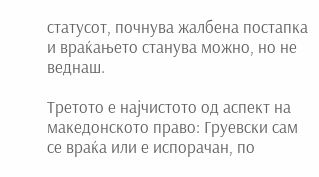статусот, почнува жалбена постапка и враќањето станува можно, но не веднаш.

Третото е најчистото од аспект на македонското право: Груевски сам се враќа или е испорачан, по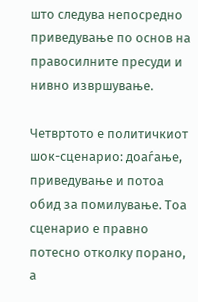што следува непосредно приведување по основ на правосилните пресуди и нивно извршување.

Четвртото е политичкиот шок-сценарио: доаѓање, приведување и потоа обид за помилување. Тоа сценарио е правно потесно отколку порано, а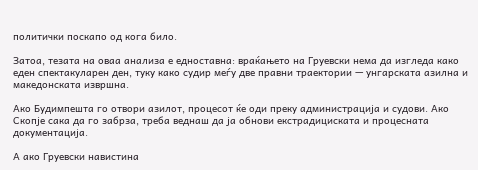политички поскапо од кога било.

Затоа, тезата на оваа анализа е едноставна: враќањето на Груевски нема да изгледа како еден спектакуларен ден, туку како судир меѓу две правни траектории — унгарската азилна и македонската извршна.

Ако Будимпешта го отвори азилот, процесот ќе оди преку администрација и судови. Ако Скопје сака да го забрза, треба веднаш да ја обнови екстрадициската и процесната документација.

А ако Груевски навистина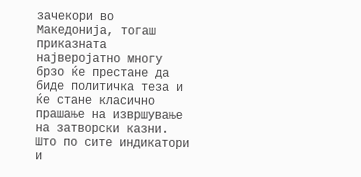зачекори во Македонија, тогаш приказната најверојатно многу брзо ќе престане да биде политичка теза и ќе стане класично прашање на извршување на затворски казни. Што по сите индикатори и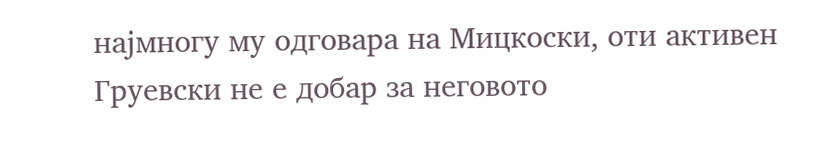најмногу му одговара на Мицкоски, оти активен Груевски не е добар за неговото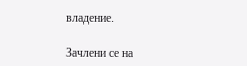владение.

Зачлени се на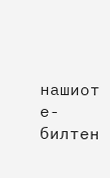нашиот е-билтен